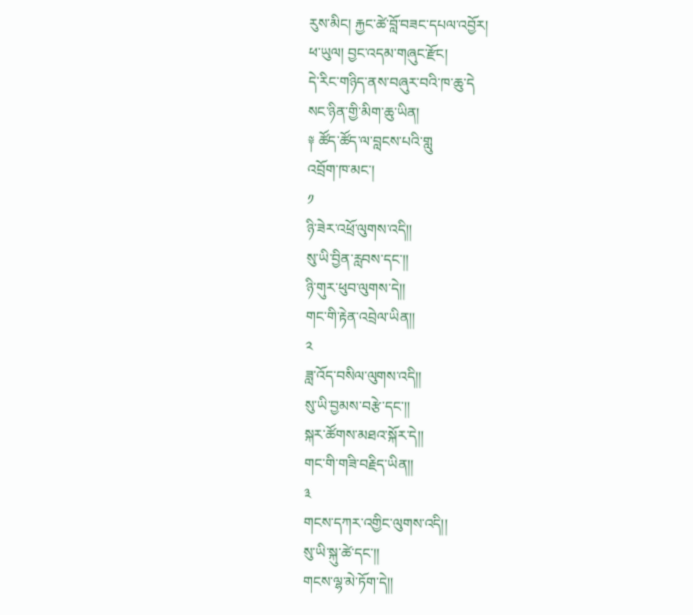རུས་མིང། རྐྱང་ཚེ་བློ་བཟང་དཔལ་འབྱོར།
ཕ་ཡུལ། བྱང་འདམ་གཞུང་རྫོང།
དེ་རིང་གཉིད་ནས་བཞུར་བའི་ཁ་ཆུ་དེ
སང་ཉིན་གྱི་མིག་ཆུ་ཡིན།
༈ ཚོད་ཚོད་ལ་བླངས་པའི་གླུ
འབྲོག་ཁ་མང་།
༡
ཉི་ཟེར་འཕྲོ་ལུགས་འདི།།
སུ་ཡི་བྱིན་རླབས་དང་།།
ཉི་གུར་ཕུབ་ལུགས་དེ།།
གང་གི་རྟེན་འབྲེལ་ཡིན།།
༢
ཟླ་འོད་བསིལ་ལུགས་འདི།།
སུ་ཡི་བྱམས་བརྩེ་དང་།།
སྐར་ཚོགས་མཐའ་སྐོར་དེ།།
གང་གི་གཟི་བརྗིད་ཡིན།།
༣
གངས་དཀར་འགྱིང་ལུགས་འདི།།
སུ་ཡི་སྐུ་ཚེ་དང་།།
གངས་ལྷ་མེ་ཏོག་དེ།།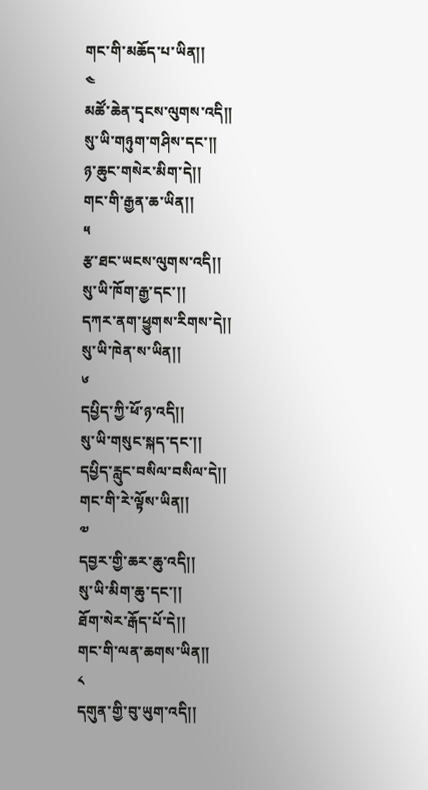གང་གི་མཆོད་པ་ཡིན།།
༤
མཚོ་ཆེན་དྭངས་ལུགས་འདི།།
སུ་ཡི་གཉུག་གཤིས་དང་།།
ཉ་ཆུང་གསེར་མིག་དེ།།
གང་གི་རྒྱན་ཆ་ཡིན།།
༥
རྩ་ཐང་ཡངས་ལུགས་འདི།།
སུ་ཡི་ཁོག་རྒྱ་དང་།།
དཀར་ནག་ཕྱུགས་རིགས་དེ།།
སུ་ཡི་ཁེན་ས་ཡིན།།
༦
དཔྱིད་ཀྱི་ཕོ་ཉ་འདི།།
སུ་ཡི་གསུང་སྐད་དང་།།
དཔྱིད་རླུང་བསིལ་བསིལ་དེ།།
གང་གི་རེ་ལྟོས་ཡིན།།
༧
དབྱར་གྱི་ཆར་ཆུ་འདི།།
སུ་ཡི་མིག་ཆུ་དང་།།
ཐོག་སེར་རྒོད་པོ་དེ།།
གང་གི་ལན་ཆགས་ཡིན།།
༨
དགུན་གྱི་བུ་ཡུག་འདི།།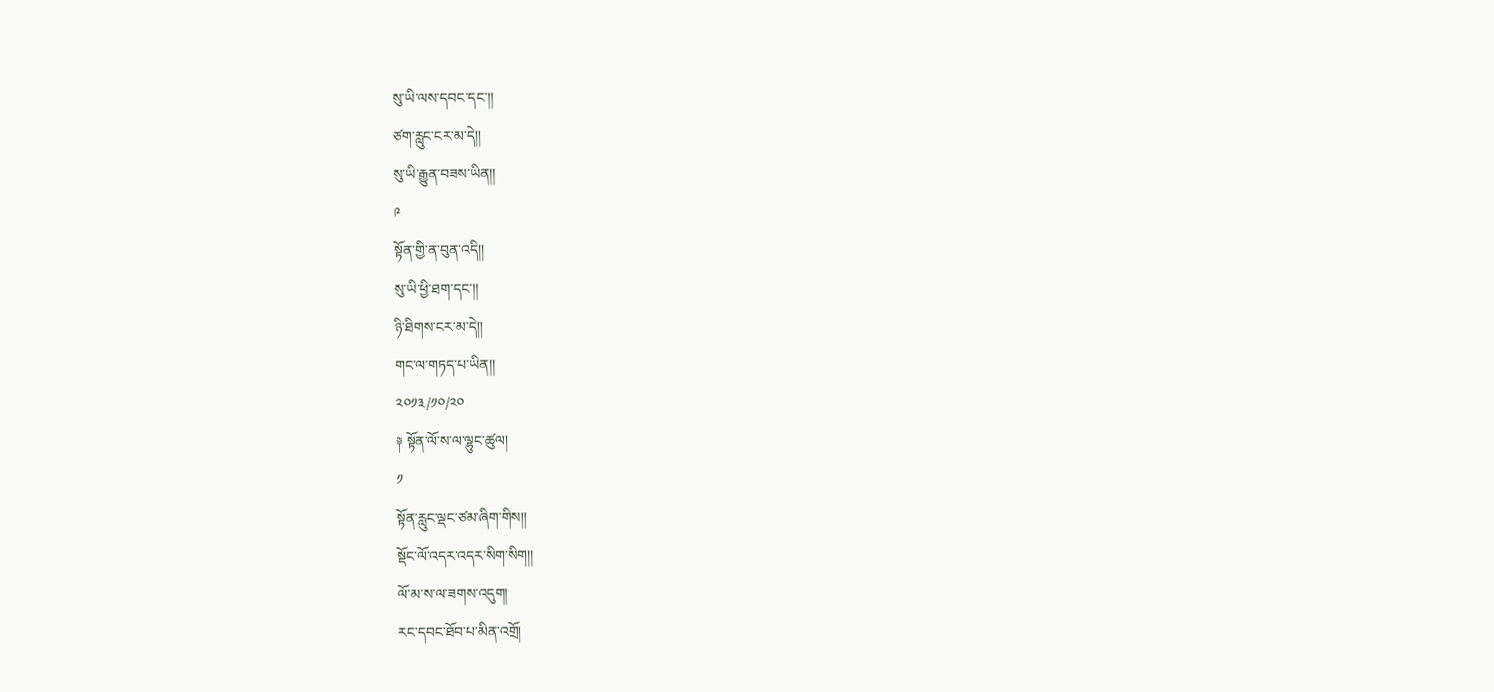སུ་ཡི་ལས་དབང་དང་།།
ཙག་རླུང་ངར་མ་དེ།།
སུ་ཡི་རྒྱུན་བཟས་ཡིན།།
༩
སྟོན་གྱི་ན་བུན་འདི།།
སུ་ཡི་ཕྱི་ཐག་དང་།།
ཉི་ཐིགས་ངར་མ་དེ།།
གང་ལ་གཏད་པ་ཡིན།།
༢༠༡༣/༡༠/༢༠
༈ སྟོན་ལོ་ས་ལ་ལྷུང་ཚུལ།
༡
སྟོན་རླུང་ལྡང་ཙམ་ཞིག་གིས།།
སྡོང་ལོ་འདར་འདར་སིག་སིག།།
ལོ་མ་ས་ལ་ཟགས་འདུག།
རང་དབང་ཐོབ་པ་མིན་འགྲོ།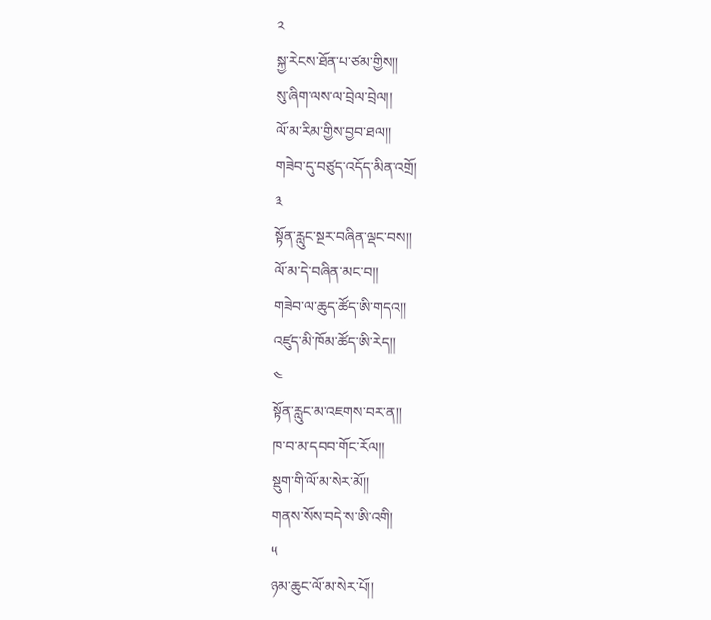༢
སྐྱ་རེངས་ཐོན་པ་ཙམ་གྱིས།།
སུ་ཞིག་ལས་ལ་བྲེལ་བྲེལ།།
ལོ་མ་རིམ་གྱིས་བྱབ་ཐལ།།
གཟེབ་དུ་བཙུད་འདོད་མིན་འགྲོ།
༣
སྟོན་རླུང་སྔར་བཞིན་ལྡང་བས།།
ལོ་མ་དེ་བཞིན་མང་བ།།
གཟེབ་ལ་ཆུད་ཚོད་ཨི་གདའ།།
འཛུད་མི་ཁོམ་ཚོད་ཨི་རེད།།
༤
སྟོན་རླུང་མ་འཇགས་བར་ན།།
ཁ་བ་མ་དབབ་གོང་རོལ།།
སྡུག་གི་ལོ་མ་སེར་མོ།།
གནས་སོས་བདེ་ས་ཨི་འགི།
༥
ཉམ་ཆུང་ལོ་མ་སེར་པོ།།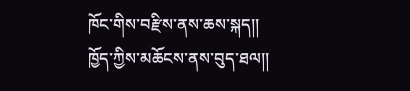ཁོང་གིས་བརྫིས་ནས་ཆས་སྐད།།
ཁྱོད་ཀྱིས་མཆོངས་ནས་བུད་ཐལ།།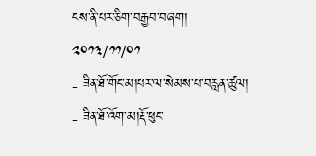ངས་ནི་པར་ཅིག་བརྒྱབ་བཞག།
༢༠༡༣/༡༡/༠༡
- ཟིན་ཐོ་གོང་མ།པར་ལ་སེམས་པ་བརླན་ཚུལ།
- ཟིན་ཐོ་འོག་མ།རྡོ་ཕུང་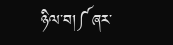ཉིལ་བ།༼ཞར་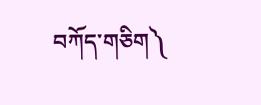བཀོད་གཅིག༽